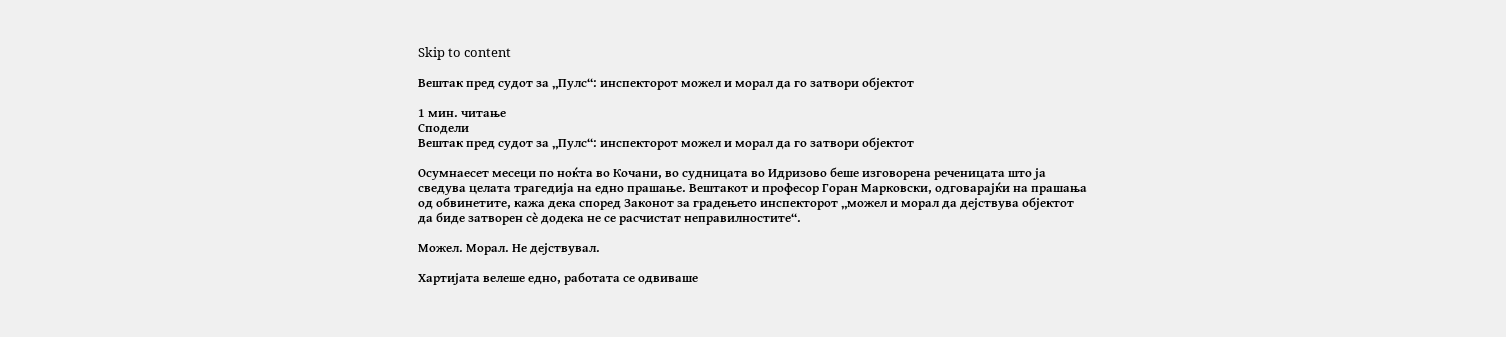Skip to content

Вештак пред судот за „Пулс“: инспекторот можел и морал да го затвори објектот

1 мин. читање
Сподели
Вештак пред судот за „Пулс“: инспекторот можел и морал да го затвори објектот

Осумнаесет месеци по ноќта во Кочани, во судницата во Идризово беше изговорена реченицата што ја сведува целата трагедија на едно прашање. Вештакот и професор Горан Марковски, одговарајќи на прашања од обвинетите, кажа дека според Законот за градењето инспекторот „можел и морал да дејствува објектот да биде затворен сè додека не се расчистат неправилностите“.

Можел. Морал. Не дејствувал.

Хартијата велеше едно, работата се одвиваше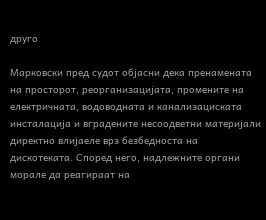друго

Марковски пред судот објасни дека пренамената на просторот, реорганизацијата, промените на електричната, водоводната и канализациската инсталација и вградените несоодветни материјали директно влијаеле врз безбедноста на дискотеката. Според него, надлежните органи морале да реагираат на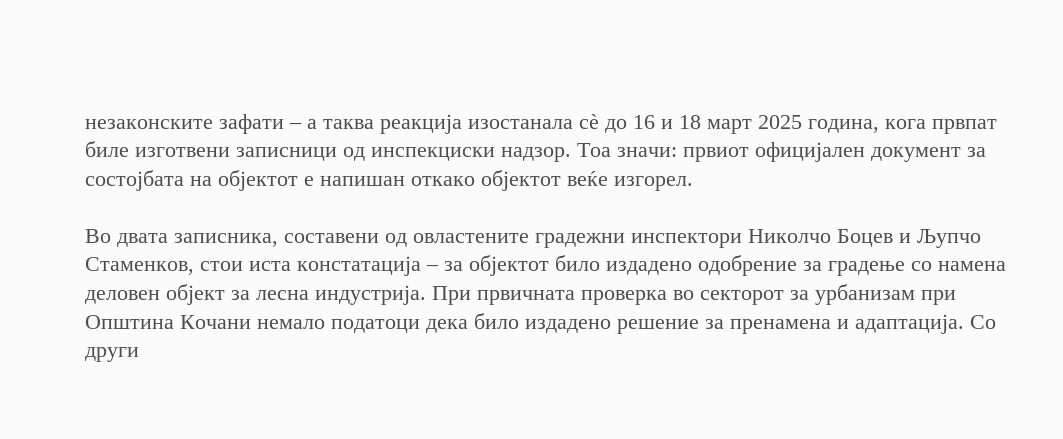незаконските зафати – а таква реакција изостанала сè до 16 и 18 март 2025 година, кога првпат биле изготвени записници од инспекциски надзор. Тоа значи: првиот официјален документ за состојбата на објектот е напишан откако објектот веќе изгорел.

Во двата записника, составени од овластените градежни инспектори Николчо Боцев и Љупчо Стаменков, стои иста констатација – за објектот било издадено одобрение за градење со намена деловен објект за лесна индустрија. При првичната проверка во секторот за урбанизам при Општина Кочани немало податоци дека било издадено решение за пренамена и адаптација. Со други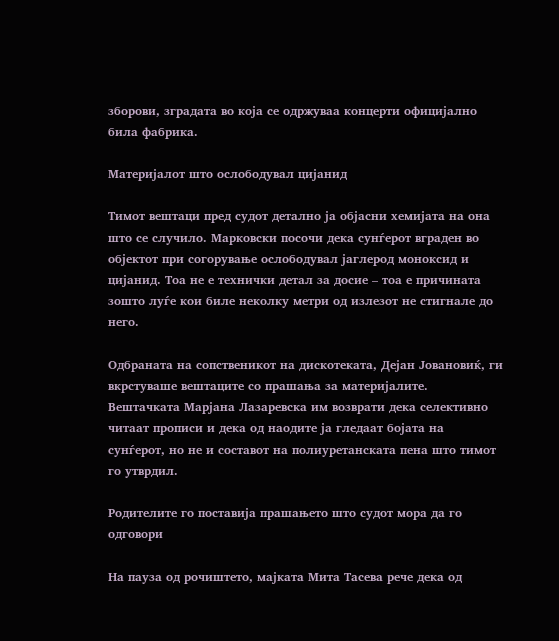зборови, зградата во која се одржуваа концерти официјално била фабрика.

Материјалот што ослободувал цијанид

Тимот вештаци пред судот детално ја објасни хемијата на она што се случило. Марковски посочи дека сунѓерот вграден во објектот при согорување ослободувал јаглерод моноксид и цијанид. Тоа не е технички детал за досие – тоа е причината зошто луѓе кои биле неколку метри од излезот не стигнале до него.

Одбраната на сопственикот на дискотеката, Дејан Јовановиќ, ги вкрстуваше вештаците со прашања за материјалите. Вештачката Марјана Лазаревска им возврати дека селективно читаат прописи и дека од наодите ја гледаат бојата на сунѓерот, но не и составот на полиуретанската пена што тимот го утврдил.

Родителите го поставија прашањето што судот мора да го одговори

На пауза од рочиштето, мајката Мита Тасева рече дека од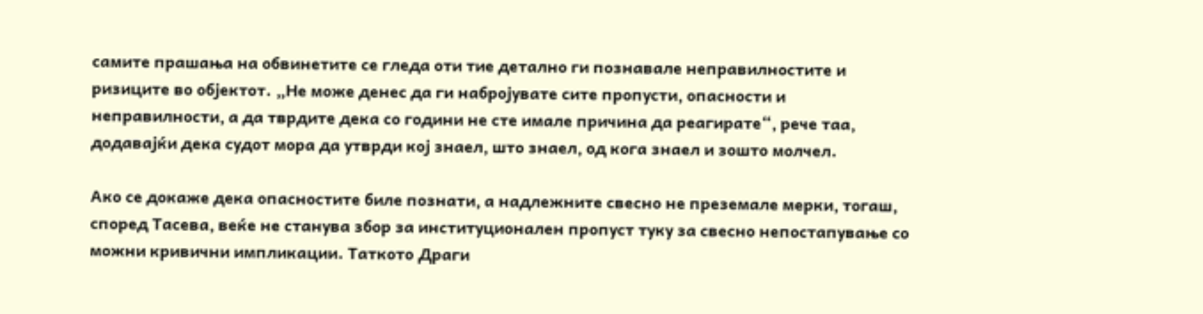самите прашања на обвинетите се гледа оти тие детално ги познавале неправилностите и ризиците во објектот. „Не може денес да ги набројувате сите пропусти, опасности и неправилности, а да тврдите дека со години не сте имале причина да реагирате“, рече таа, додавајќи дека судот мора да утврди кој знаел, што знаел, од кога знаел и зошто молчел.

Ако се докаже дека опасностите биле познати, а надлежните свесно не преземале мерки, тогаш, според Тасева, веќе не станува збор за институционален пропуст туку за свесно непостапување со можни кривични импликации. Таткото Драги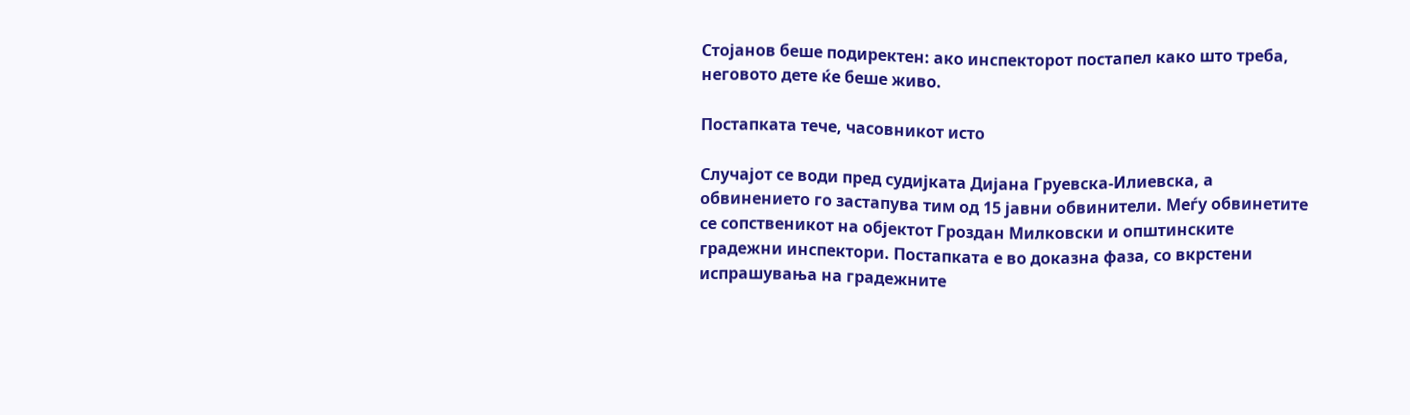Стојанов беше подиректен: ако инспекторот постапел како што треба, неговото дете ќе беше живо.

Постапката тече, часовникот исто

Случајот се води пред судијката Дијана Груевска-Илиевска, а обвинението го застапува тим од 15 јавни обвинители. Меѓу обвинетите се сопственикот на објектот Гроздан Милковски и општинските градежни инспектори. Постапката е во доказна фаза, со вкрстени испрашувања на градежните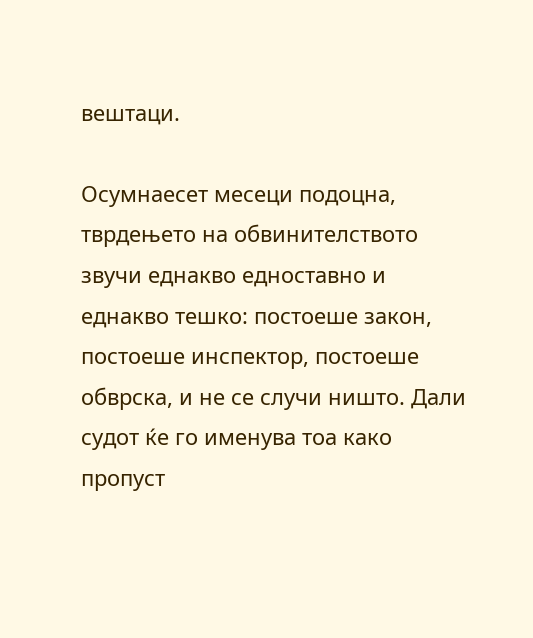вештаци.

Осумнаесет месеци подоцна, тврдењето на обвинителството звучи еднакво едноставно и еднакво тешко: постоеше закон, постоеше инспектор, постоеше обврска, и не се случи ништо. Дали судот ќе го именува тоа како пропуст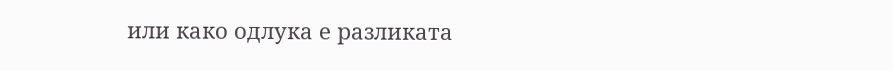или како одлука е разликата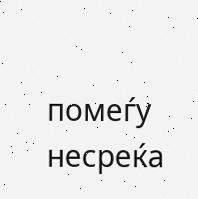помеѓу несреќа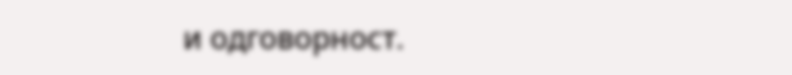и одговорност.